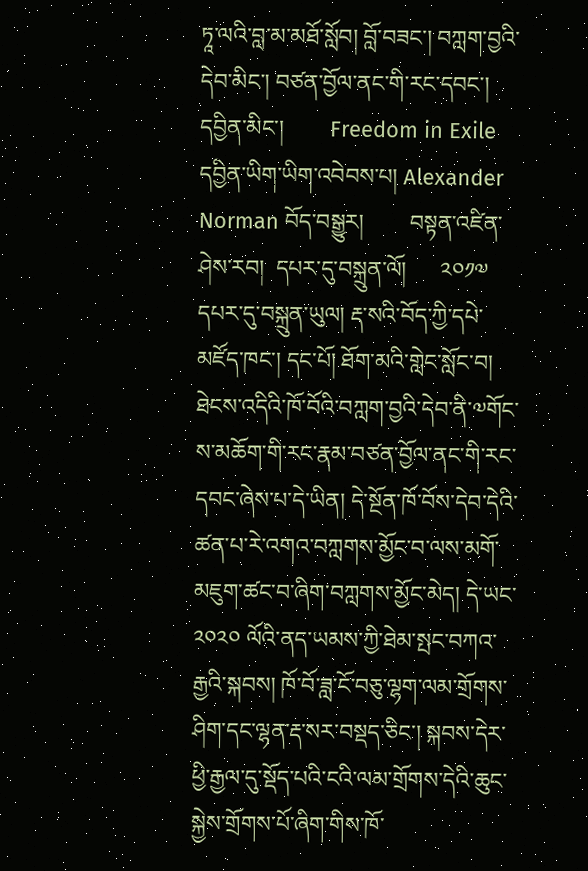ཏཱ་ལའི་བླ་མ་མཐོ་སློབ། བློ་བཟང་། བཀླག་བྱའི་དེབ་མིང་། བཙན་བྱོལ་ནང་གི་རང་དབང་།  དབྱིན་མིང་།        Freedom in Exile དབྱིན་ཡིག་ཡིག་འབེབས་པ། Alexander Norman བོད་བསྒྱུར།        བསྟན་འཛིན་ཤེས་རབ།  དཔར་དུ་བསྐྲུན་ལོ།      ༢༠༡༧ དཔར་དུ་བསྐྲུན་ཡུལ། རྡ་སའི་བོད་ཀྱི་དཔེ་མཛོད་ཁང་། དང་པོ། ཐོག་མའི་གླེང་སློང་བ། ཐེངས་འདིའི་ཁོ་བོའི་བཀླག་བྱའི་དེབ་ནི་༧གོང་ས་མཆོག་གི་རང་རྣམ་བཙན་བྱོལ་ནང་གི་རང་དབང་ཞེས་པ་དེ་ཡིན། དེ་སྔོན་ཁོ་བོས་དེབ་དེའི་ཚན་པ་རེ་འགའ་བཀླགས་མྱོང་བ་ལས་མགོ་མཇུག་ཚང་བ་ཞིག་བཀླགས་མྱོང་མེད། དེ་ཡང་ ༢༠༢༠ ལོའི་ནད་ཡམས་ཀྱི་ཐེམ་སྤང་བཀའ་རྒྱའི་སྐབས། ཁོ་བོ་ཟླ་ངོ་བཅུ་ལྷག་ལམ་གྲོགས་ཤིག་དང་ལྷན་རྡ་སར་བསྡད་ཅིང་། སྐབས་དེར་ཕྱི་རྒྱལ་དུ་སྡོད་པའི་ངའི་ལམ་གྲོགས་དེའི་ཆུང་སྐྱེས་གྲོགས་པོ་ཞིག་གིས་ཁོ་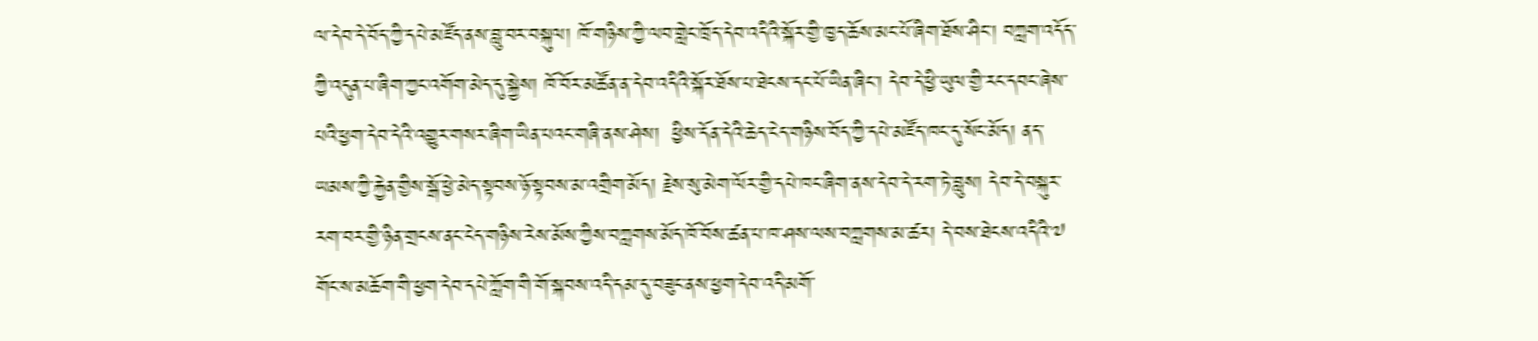ལ་དེབ་དེ་བོད་ཀྱི་དཔེ་མཛོད་ནས་བླུ་བར་བསྐུལ། ཁོ་གཉིས་ཀྱི་ལབ་གླེང་ཁྲོད་དེབ་འདིའི་སྐོར་གྱི་ཁྱད་ཆོས་མང་པོ་ཞིག་ཐོས་ཤིང་། བཀླག་འདོད་ཀྱི་འདུན་པ་ཞིག་ཀྱང་འགོག་མེད་དུ་སྐྱེས། ཁོ་བོར་མཚོན་ན་དེབ་འདིའི་སྐོར་ཐོས་པ་ཐེངས་དང་པོ་ཡིན་ཞིང་། དེབ་དེ་ཕྱི་ཡུལ་གྱི་རང་དབང་ཞེས་པའི་ཕྱག་དེབ་དེའི་འགྱུར་གསར་ཞིག་ཡིན་པའང་གཞི་ནས་ཤེས།  ཕྱིས་དོན་དེའི་ཆེད་ངེད་གཉིས་བོད་ཀྱི་དཔེ་མཛོད་ཁང་དུ་སོང་མོད། ནད་ཡམས་ཀྱི་རྐྱེན་གྱིས་སྒོ་ཕྱེ་མེད་སྟབས་ཉོ་སྟབས་མ་འགྲིག་མོད། རྗེས་སུ་མེག་ལོར་གྱི་དཔེ་ཁང་ཞིག་ནས་དེབ་དེ་རག་ཏེ་བླུས། དེབ་དེ་བསྐུར་རག་བར་གྱི་ཉིན་གྲངས་ནང་ངེད་གཉིས་རེས་མོས་ཀྱིས་བཀླགས་མོད་ཁོ་བོས་ཚན་པ་ཁ་ཤས་ལས་བཀླགས་མ་ཚར། དེ་བས་ཐེངས་འདིའི་༧ གོང་ས་མཆོག་གི་ཕྱག་དེབ་དཔེ་ཀློག་གི་གོ་སྐབས་འདི་དམ་དུ་བཟུང་ནས་ཕྱག་དེབ་འདི་མགོ་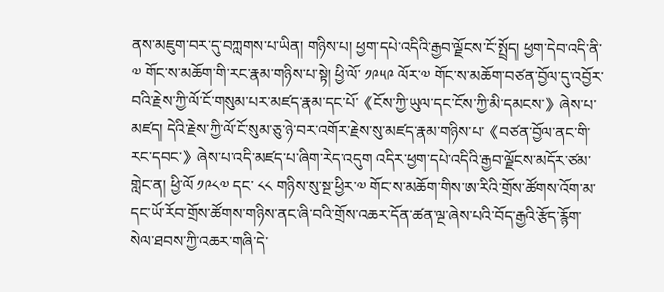ནས་མཇུག་བར་དུ་བཀླགས་པ་ཡིན། གཉིས་པ། ཕྱག་དཔེ་འདིའི་རྒྱབ་ལྗོངས་ངོ་སྤྲོད། ཕྱག་དེབ་འདི་ནི་༧ གོང་ས་མཆོག་གི་རང་རྣམ་གཉིས་པ་སྟེ། ཕྱི་ལོ་ ༡༩༥༩ ལོར་༧ གོང་ས་མཆོག་བཙན་བྱོལ་དུ་འབྱོར་བའི་རྗེས་ཀྱི་ལོ་ངོ་གསུམ་པར་མཛད་རྣམ་དང་པོ་《ངོས་ཀྱི་ཡུལ་དང་ངོས་ཀྱི་མི་དམངས་》ཞེས་པ་མཛད། དེའི་རྗེས་ཀྱི་ལོ་ངོ་སུམ་ཅུ་ཉེ་བར་འགོར་རྗེས་སུ་མཛད་རྣམ་གཉིས་པ་《བཙན་བྱོལ་ནང་གི་རང་དབང་》ཞེས་པ་འདི་མཛད་པ་ཞིག་རེད་འདུག འདིར་ཕྱག་དཔེ་འདིའི་རྒྱབ་ལྗོངས་མདོར་ཙམ་གླེང་ན། ཕྱི་ལོ ༡༩༨༧ དང་ ༨༨ གཉིས་སུ་སྔ་ཕྱིར་༧ གོང་ས་མཆོག་གིས་ཨ་རིའི་གྲོས་ཚོགས་འོག་མ་དང་ཡོ་རོབ་གྲོས་ཚོགས་གཉིས་ནང་ཞི་བའི་གྲོས་འཆར་དོན་ཚན་ལྔ་ཞེས་པའི་བོད་རྒྱའི་རྩོད་རྙོག་སེལ་ཐབས་ཀྱི་འཆར་གཞི་དེ་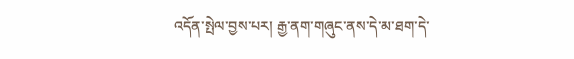འདོན་སྤེལ་བྱས་པར། རྒྱ་ནག་གཞུང་ནས་དེ་མ་ཐག་དེ་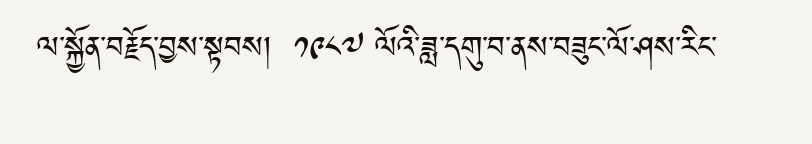ལ་སྐྱོན་བརྗོད་བྱས་སྟབས།  ༡༩༨༧ ལོའི་ཟླ་དགུ་བ་ནས་བཟུང་ལོ་ཤས་རིང་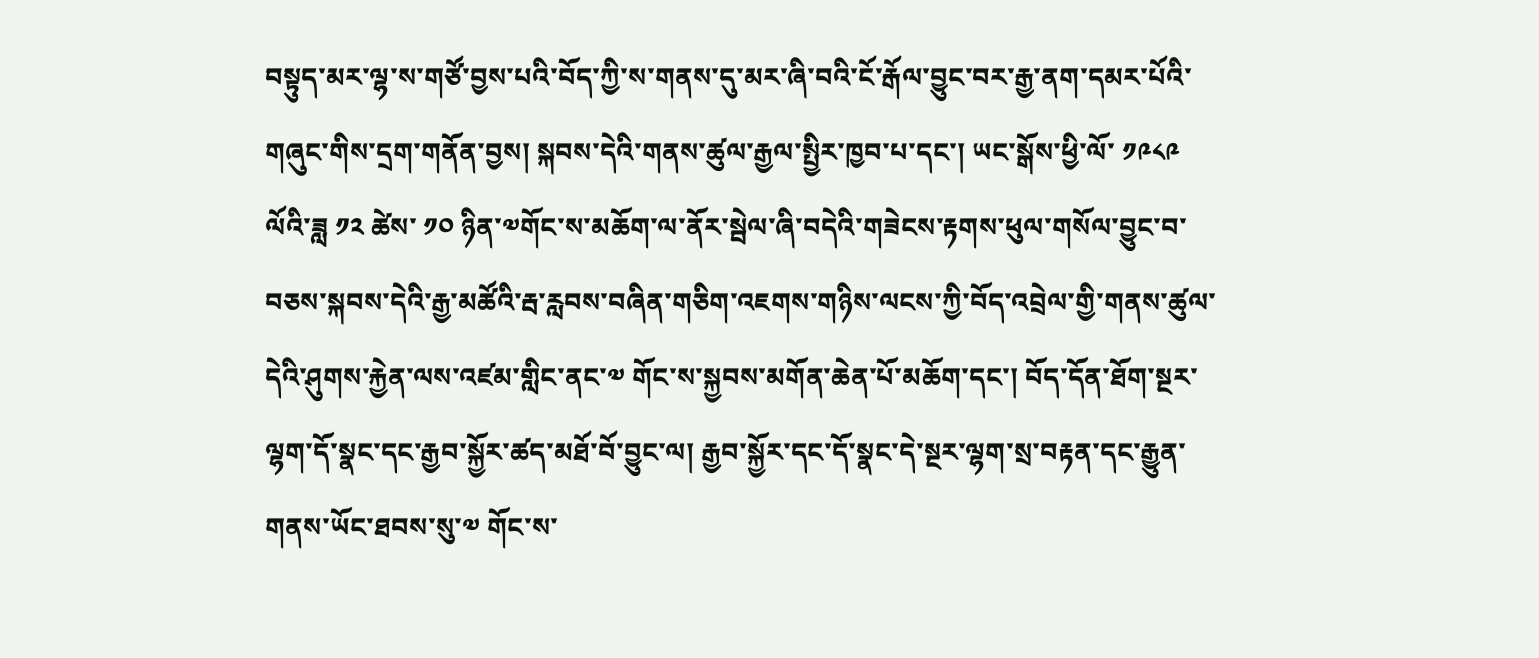བསྟུད་མར་ལྷ་ས་གཙོ་བྱས་པའི་བོད་ཀྱི་ས་གནས་དུ་མར་ཞི་བའི་ངོ་རྒོལ་བྱུང་བར་རྒྱ་ནག་དམར་པོའི་གཞུང་གིས་དྲག་གནོན་བྱས། སྐབས་དེའི་གནས་ཚུལ་རྒྱལ་སྤྱིར་ཁྱབ་པ་དང་། ཡང་སྒོས་ཕྱི་ལོ་ ༡༩༨༩ ལོའི་ཟླ ༡༢ ཚེས་ ༡༠ ཉིན་༧གོང་ས་མཆོག་ལ་ནོར་སྦེལ་ཞི་བདེའི་གཟེངས་རྟགས་ཕུལ་གསོལ་བྱུང་བ་བཅས་སྐབས་དེའི་རྒྱ་མཚོའི་རྦ་རླབས་བཞིན་གཅིག་འཇགས་གཉིས་ལངས་ཀྱི་བོད་འབྲེལ་གྱི་གནས་ཚུལ་དེའི་ཤུགས་རྐྱེན་ལས་འཛམ་གླིང་ནང་༧ གོང་ས་སྐྱབས་མགོན་ཆེན་པོ་མཆོག་དང་། བོད་དོན་ཐོག་སྔར་ལྷག་དོ་སྣང་དང་རྒྱབ་སྐྱོར་ཚད་མཐོ་བོ་བྱུང་ལ། རྒྱབ་སྐྱོར་དང་དོ་སྣང་དེ་སྔར་ལྷག་སྲ་བརྟན་དང་རྒྱུན་གནས་ཡོང་ཐབས་སུ་༧ གོང་ས་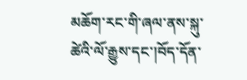མཆོག་རང་གི་ཞལ་ནས་སྐུ་ཚེའི་ལོ་རྒྱུས་དང་།བོད་དོན་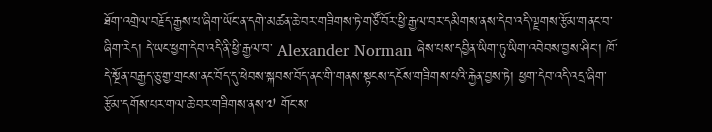ཐོག་འགྲེལ་བརྗོད་རྒྱས་པ་ཞིག་ཡོང་ན་དགེ་མཚན་ཆེ་བར་གཟིགས་ཏེ་གཙོ་བོར་ཕྱི་རྒྱལ་བར་དམིགས་ནས་དེབ་འདི་ལྗགས་རྩོམ་གནང་བ་ཞིག་རེད། དེ་ཡང་ཕྱག་དེབ་འདི་ནི་ཕྱི་རྒྱལ་བ་ Alexander Norman ཞེས་པས་དབྱིན་ཡིག་ཏུ་ཡིག་འབེབས་བྱས་ཤིང་། ཁོ་དེ་སྔོན་བརྒྱད་ཅུ་གྱ་གྲངས་ནང་བོད་དུ་ཕེབས་སྐབས་བོད་ནང་གི་གནས་སྟངས་དངོས་གཟིགས་པའི་རྐྱེན་བྱས་ཏེ། ཕྱག་དེབ་འདི་འདྲ་ཞིག་རྩོམ་དགོས་པར་གལ་ཆེ་བར་གཟིགས་ནས་༧ གོང་ས་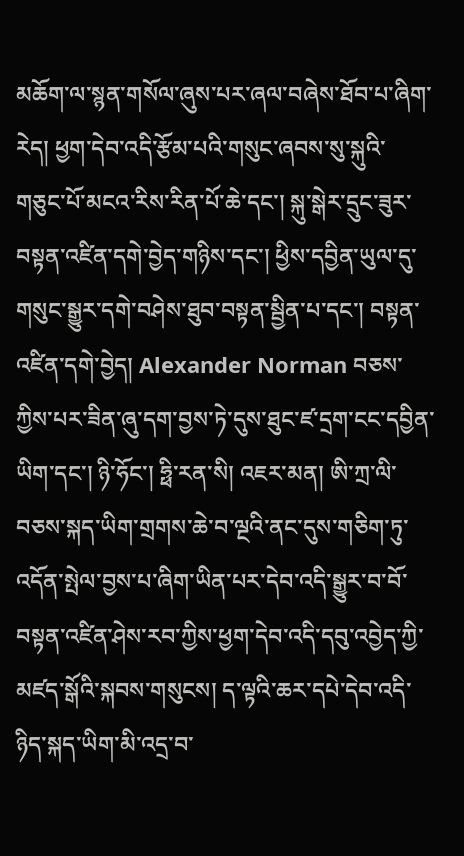མཆོག་ལ་སྙན་གསོལ་ཞུས་པར་ཞལ་བཞེས་ཐོབ་པ་ཞིག་རེད། ཕྱག་དེབ་འདི་རྩོམ་པའི་གསུང་ཞབས་སུ་སྐུའི་གཅུང་པོ་མངའ་རིས་རིན་པོ་ཆེ་དང་། སྐུ་སྒེར་དྲུང་ཟུར་བསྟན་འཛིན་དགེ་བྱེད་གཉིས་དང་། ཕྱིས་དབྱིན་ཡུལ་དུ་གསུང་སྒྱུར་དགེ་བཤེས་ཐུབ་བསྟན་སྦྱིན་པ་དང་། བསྟན་འཛིན་དགེ་བྱེད། Alexander Norman བཅས་ཀྱིས་པར་ཟིན་ཞུ་དག་བྱས་ཏེ་དུས་ཐུང་ཛ་དྲག་ངང་དབྱིན་ཡིག་དང་། ཉི་ཧོང་། ཧྥི་རན་སི། འཇར་མན། ཨི་ཀྲ་ལི་བཅས་སྐད་ཡིག་གྲགས་ཆེ་བ་ལྔའི་ནང་དུས་གཅིག་ཏུ་འདོན་སྤེལ་བྱས་པ་ཞིག་ཡིན་པར་དེབ་འདི་སྒྱུར་བ་བོ་བསྟན་འཛིན་ཤེས་རབ་ཀྱིས་ཕྱག་དེབ་འདི་དབུ་འབྱེད་ཀྱི་མཛད་སྒོའི་སྐབས་གསུངས། ད་ལྟའི་ཆར་དཔེ་དེབ་འདི་ཉིད་སྐད་ཡིག་མི་འདྲ་བ་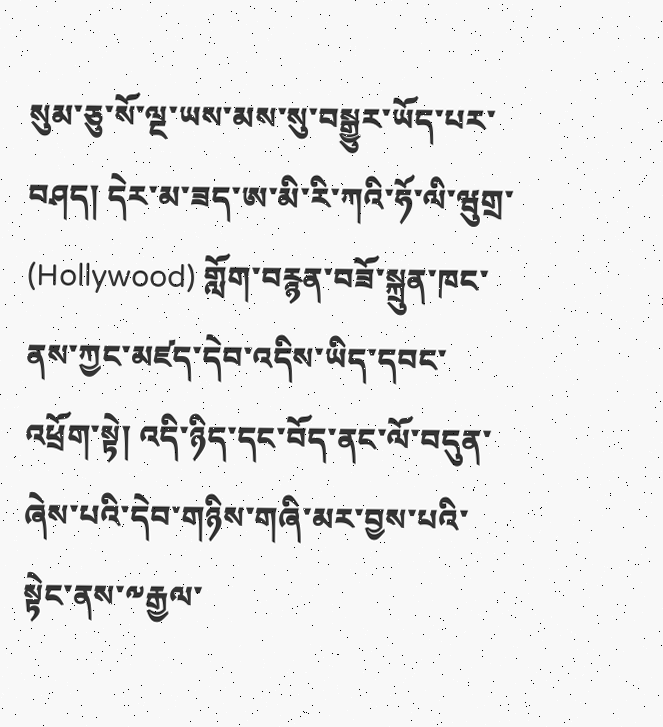སུམ་ཅུ་སོ་ལྔ་ཡས་མས་སུ་བསྒྱུར་ཡོད་པར་བཤད། དེར་མ་ཟད་ཨ་མི་རི་ཀའི་ཧོ་ལི་ཝུགྲ་ (Hollywood) གློག་བརྙན་བཟོ་སྐྲུན་ཁང་ནས་ཀྱང་མཛད་དེབ་འདིས་ཡིད་དབང་འཕྲོག་སྟེ། འདི་ཉིད་དང་བོད་ནང་ལོ་བདུན་ཞེས་པའི་དེབ་གཉིས་གཞི་མར་བྱས་པའི་སྟེང་ནས་༸རྒྱལ་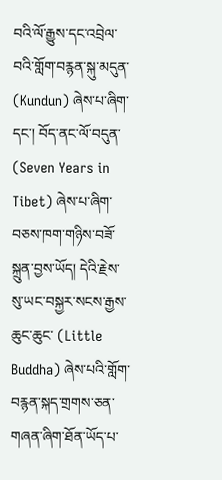བའི་ལོ་རྒྱུས་དང་འབྲེལ་བའི་གློག་བརྙན་སྐུ་མདུན་ (Kundun) ཞེས་པ་ཞིག་དང་། བོད་ནང་ལོ་བདུན་ (Seven Years in Tibet) ཞེས་པ་ཞིག་བཅས་ཁག་གཉིས་བཟོ་སྐྲུན་བྱས་ཡོད། དེའི་རྗེས་སུ་ཡང་བསྐྱར་སངས་རྒྱས་ཆུང་ཆུང་ (Little Buddha) ཞེས་པའི་གློག་བརྙན་སྐད་གྲགས་ཅན་གཞན་ཞིག་ཐོན་ཡོད་པ་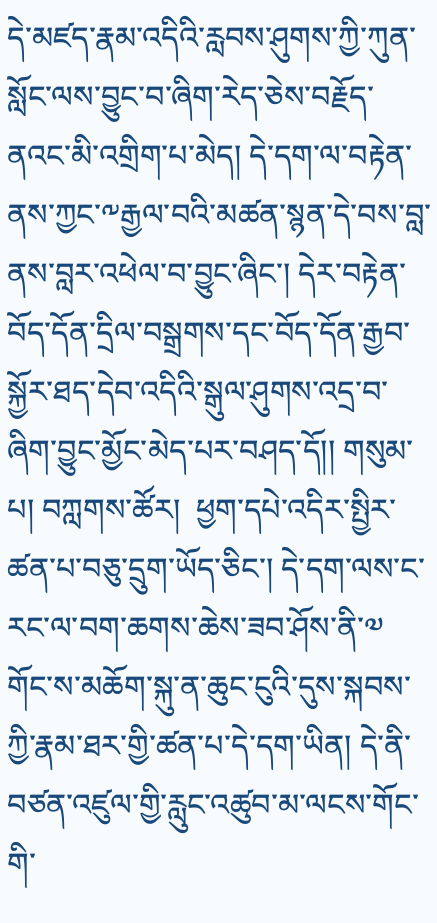དེ་མཛད་རྣམ་འདིའི་རླབས་ཤུགས་ཀྱི་ཀུན་སློང་ལས་བྱུང་བ་ཞིག་རེད་ཅེས་བརྗོད་ནའང་མི་འགྲིག་པ་མེད། དེ་དག་ལ་བརྟེན་ནས་ཀྱང་༸རྒྱལ་བའི་མཚན་སྙན་དེ་བས་བླ་ནས་བླར་འཕེལ་བ་བྱུང་ཞིང་། དེར་བརྟེན་བོད་དོན་དྲིལ་བསྒྲགས་དང་བོད་དོན་རྒྱབ་སྐྱོར་ཐད་དེབ་འདིའི་སྒུལ་ཤུགས་འདྲ་བ་ཞིག་བྱུང་མྱོང་མེད་པར་བཤད་དོ།། གསུམ་པ། བཀླགས་ཚོར།  ཕྱག་དཔེ་འདིར་སྤྱིར་ཚན་པ་བཅུ་དྲུག་ཡོད་ཅིང་། དེ་དག་ལས་ང་རང་ལ་བག་ཆགས་ཆེས་ཟབ་ཤོས་ནི་༧ གོང་ས་མཆོག་སྐུ་ན་ཆུང་ངུའི་དུས་སྐབས་ཀྱི་རྣམ་ཐར་གྱི་ཚན་པ་དེ་དག་ཡིན། དེ་ནི་བཙན་འཛུལ་གྱི་རླུང་འཚུབ་མ་ལངས་གོང་གི་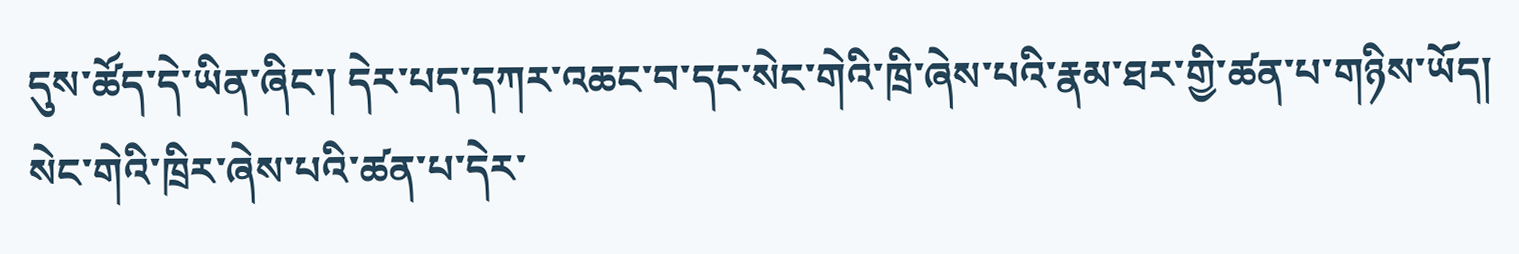དུས་ཚོད་དེ་ཡིན་ཞིང་། དེར་པད་དཀར་འཆང་བ་དང་སེང་གེའི་ཁྲི་ཞེས་པའི་རྣམ་ཐར་གྱི་ཚན་པ་གཉིས་ཡོད། སེང་གེའི་ཁྲིར་ཞེས་པའི་ཚན་པ་དེར་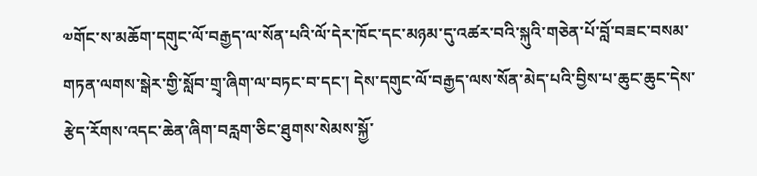༧གོང་ས་མཆོག་དགུང་ལོ་བརྒྱད་ལ་སོན་པའི་ལོ་དེར་ཁོང་དང་མཉམ་དུ་འཚར་བའི་སྐུའི་གཅེན་པོ་བློ་བཟང་བསམ་གཏན་ལགས་སྒེར་གྱི་སློབ་གྲྭ་ཞིག་ལ་བཏང་བ་དང་། དེས་དགུང་ལོ་བརྒྱད་ལས་སོན་མེད་པའི་བྱིས་པ་ཆུང་ཆུང་དེས་རྩེད་རོགས་འདང་ཆེན་ཞིག་བརླག་ཅིང་ཐུགས་སེམས་སྐྱོ་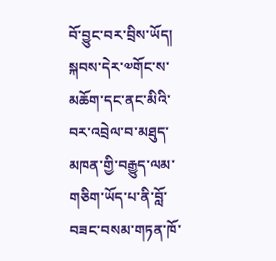བོ་བྱུང་བར་བྲིས་ཡོད། སྐབས་དེར་༧གོང་ས་མཆོག་དང་ནང་མིའི་བར་འབྲེལ་བ་མཐུད་མཁན་གྱི་བརྒྱུད་ལམ་གཅིག་ཡོད་པ་ནི་བློ་བཟང་བསམ་གཏན་ཁོ་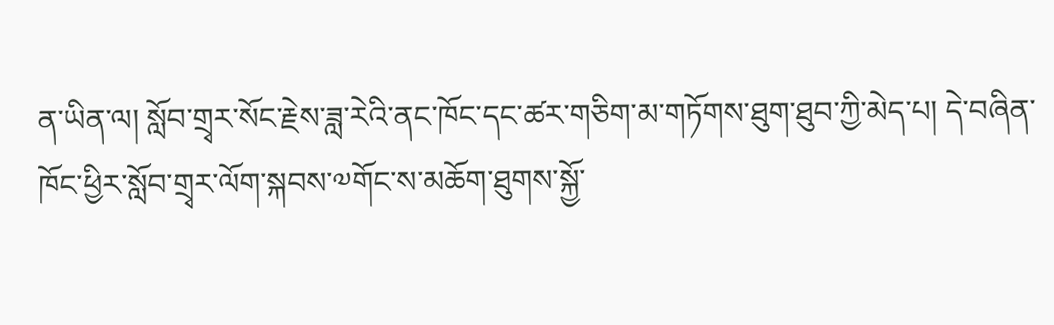ན་ཡིན་ལ། སློབ་གྲྭར་སོང་རྗེས་ཟླ་རེའི་ནང་ཁོང་དང་ཚར་གཅིག་མ་གཏོགས་ཐུག་ཐུབ་ཀྱི་མེད་པ། དེ་བཞིན་ཁོང་ཕྱིར་སློབ་གྲྭར་ལོག་སྐབས་༧གོང་ས་མཆོག་ཐུགས་སྐྱོ་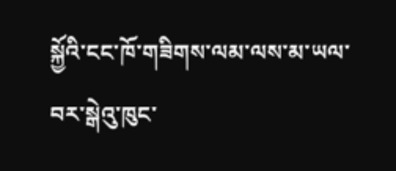སྐྱོའི་ངང་ཁོ་གཟིགས་ལམ་ལས་མ་ཡལ་བར་སྒེའུ་ཁུང་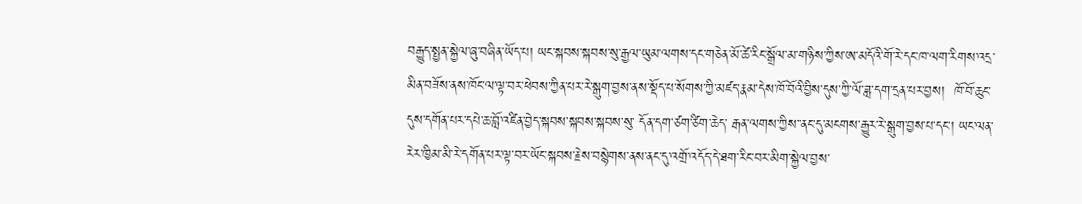བརྒྱུད་སྤྱན་སྐྱེལ་ཞུ་བཞིན་ཡོད་པ། ཡང་སྐབས་སྐབས་སུ་རྒྱལ་ཡུམ་ལགས་དང་གཅེན་མོ་ཚེ་རིང་སྒྲོལ་མ་གཉིས་ཀྱིས་ཨ་མདོའི་གོ་རེ་དང་ཁ་ལག་རིགས་འདྲ་མིན་བཟོས་ནས་ཁོང་ལ་ལྟ་བར་ཕེབས་ཀྱིན་པར་རེ་སྒུག་བྱས་ནས་སྡོད་པ་སོགས་ཀྱི་མཛད་རྣམ་དེས་ཁོ་བོའི་བྱིས་དུས་ཀྱི་ལོ་ཟླ་དག་དྲན་པར་བྱས།  ཁོ་བོ་ཆུང་དུས་དགོན་པར་དཔེ་ཆ་བློ་འཛིན་བྱེད་སྐབས་སྐབས་སྐབས་སུ་ དོན་དག་ཙག་ཙིག་ཆེད་ རྒན་ལགས་ཀྱིས་་ནང་དུ་མངགས་རྒྱུར་རེ་སྒུག་བྱས་པ་དང་། ཡང་ལན་རེར་ཁྱིམ་མི་རེ་དགོན་པར་ལྟ་བར་ཡོང་སྐབས་རྗེས་བསྙེགས་ནས་ནང་དུ་འགྲོ་འདོད་དེ་ཐག་རིང་བར་མིག་སྐྱེལ་བྱས་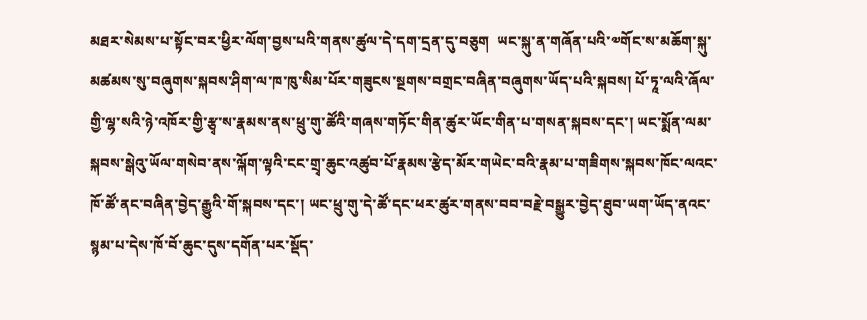མཐར་སེམས་པ་སྟོང་བར་ཕྱིར་ལོག་བྱས་པའི་གནས་ཚུལ་དེ་དག་དྲན་དུ་བཅུག  ཡང་སྐུ་ན་གཞོན་པའི་༧གོང་ས་མཆོག་སྐུ་མཚམས་སུ་བཞུགས་སྐབས་ཤིག་ལ་ཁ་ཁུ་སིམ་པོར་གཟུངས་སྔགས་བགྲང་བཞིན་བཞུགས་ཡོད་པའི་སྐབས། པོ་ཏཱ་ལའི་ཞོལ་གྱི་ལྷ་སའི་ཉེ་འཁོར་གྱི་རྩྭ་ས་རྣམས་ནས་ཕྲུ་གུ་ཚོའི་གཞས་གཏོང་གིན་ཚུར་ཡོང་གིན་པ་གསན་སྐབས་དང་། ཡང་སྨོན་ལམ་སྐབས་སྒེའུ་ཡོལ་གསེབ་ནས་ལྐོག་ལྟའི་ངང་གྲྭ་ཆུང་འཚུབ་པོ་རྣམས་རྩེད་མོར་གཡེང་བའི་རྣམ་པ་གཟིགས་སྐབས་ཁོང་ལའང་ཁོ་ཚོ་ནང་བཞིན་བྱེད་རྒྱུའི་གོ་སྐབས་དང་། ཡང་ཕྲུ་གུ་དེ་ཚོ་དང་ཕར་ཚུར་གནས་བབ་བརྗེ་བསྒྱུར་བྱེད་ཐུབ་ཡག་ཡོད་ནའང་སྙམ་པ་དེས་ཁོ་བོ་ཆུང་དུས་དགོན་པར་སྡོད་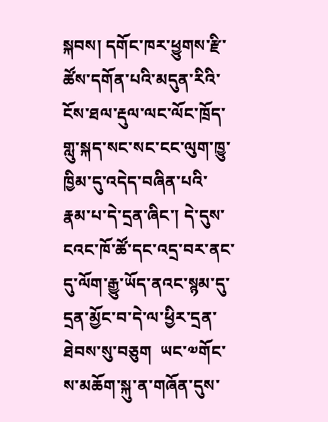སྐབས། དགོང་ཁར་ཕྱུགས་རྫི་ཚོས་དགོན་པའི་མདུན་རིའི་ངོས་ཐལ་རྡུལ་ལང་ལོང་ཁྲོད་གླུ་སྐད་སང་སང་ངང་ལུག་ཁྱུ་ཁྱིམ་དུ་འདེད་བཞིན་པའི་རྣམ་པ་དེ་དྲན་ཞིང་། དེ་དུས་ངའང་ཁོ་ཚོ་དང་འདྲ་བར་ནང་དུ་ལོག་རྒྱུ་ཡོད་ནའང་སྙམ་དུ་དྲན་མྱོང་བ་དེ་ལ་ཕྱིར་དྲན་ཐེབས་སུ་བཅུག  ཡང་༧གོང་ས་མཆོག་སྐུ་ན་གཞོན་དུས་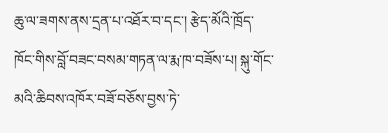ཆུ་ལ་ཟགས་ནས་དྲན་པ་འཐོར་བ་དང་། རྩེད་མོའི་ཁྲོད་ཁོང་གིས་བློ་བཟང་བསམ་གཏན་ལ་རྨ་ཁ་བཟོས་པ། སྐུ་གོང་མའི་ཆིབས་འཁོར་བཟོ་བཅོས་བྱས་ཏེ་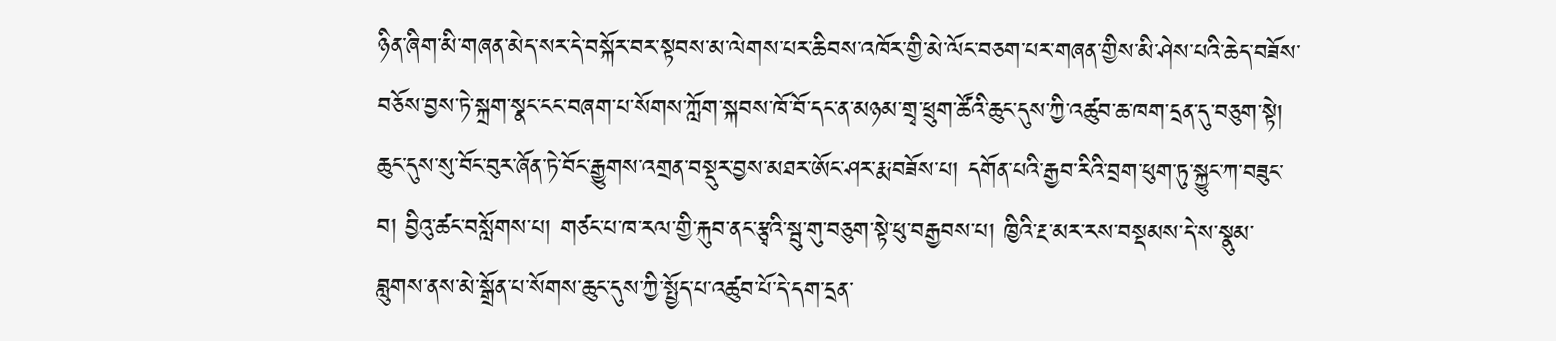ཉིན་ཞིག་མི་གཞན་མེད་སར་དེ་བསྐོར་བར་སྟབས་མ་ལེགས་པར་ཆིབས་འཁོར་གྱི་མེ་ལོང་བཅག་པར་གཞན་གྱིས་མི་ཤེས་པའི་ཆེད་བཟོས་བཅོས་བྱས་ཏེ་སྐྲག་སྣང་ངང་བཞག་པ་སོགས་ཀློག་སྐབས་ཁོ་བོ་དང་ན་མཉམ་གྲྭ་ཕྲུག་ཚོའི་ཆུང་དུས་ཀྱི་འཚུབ་ཆ་ཁག་དྲན་དུ་བཅུག་སྟེ། ཆུང་དུས་སུ་བོང་བུར་ཞོན་ཏེ་བོང་རྒྱུགས་འགྲན་བསྡུར་བྱས་མཐར་ཨོང་ཤར་རྨ་བཟོས་པ། དགོན་པའི་རྒྱབ་རིའི་བྲག་ཕུག་ཏུ་སྐྱུང་ཀ་བཟུང་བ། བྱིའུ་ཚང་བསློགས་པ། གཙང་པ་ཁ་རལ་གྱི་རྐུབ་ནང་རྩྭའི་སྦུ་གུ་བཅུག་སྟེ་ཕུ་བརྒྱབས་པ། ཁྱིའི་རྔ་མར་རས་བསྡམས་དེ་ས་སྣུམ་བླུགས་ནས་མེ་སྒྲོན་པ་སོགས་ཆུང་དུས་ཀྱི་སྤྱོད་པ་འཚུབ་པོ་དེ་དག་དྲན་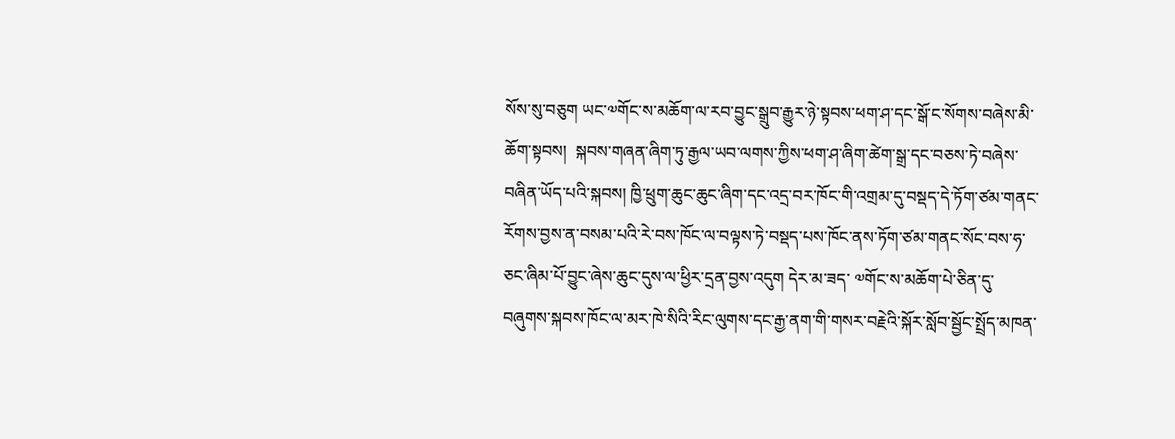སོས་སུ་བཅུག ཡང་༧གོང་ས་མཆོག་ལ་རབ་བྱུང་སྒྲུབ་རྒྱུར་ཉེ་སྟབས་ཕག་ཤ་དང་སྒོ་ང་སོགས་བཞེས་མི་ཆོག་སྟབས།  སྐབས་གཞན་ཞིག་ཏུ་རྒྱལ་ཡབ་ལགས་ཀྱིས་ཕག་ཤ་ཞིག་ཚེག་སྒྲ་དང་བཅས་ཏེ་བཞེས་བཞིན་ཡོད་པའི་སྐབས། ཁྱི་ཕྲུག་ཆུང་ཆུང་ཞིག་དང་འདྲ་བར་ཁོང་གི་འགྲམ་དུ་བསྡད་དེ་ཏོག་ཙམ་གནང་རོགས་བྱས་ན་བསམ་པའི་རེ་བས་ཁོང་ལ་བལྟས་ཏེ་བསྡད་པས་ཁོང་ནས་ཏོག་ཙམ་གནང་སོང་བས་ཧ་ཅང་ཞིམ་པོ་བྱུང་ཞེས་ཆུང་དུས་ལ་ཕྱིར་དྲན་བྱས་འདུག དེར་མ་ཟད་ ༧གོང་ས་མཆོག་པེ་ཅིན་དུ་བཞུགས་སྐབས་ཁོང་ལ་མར་ཁེ་སིའི་རིང་ལུགས་དང་རྒྱ་ནག་གི་གསར་བརྗེའི་སྐོར་སློབ་སྦྱོང་སྤྲོད་མཁན་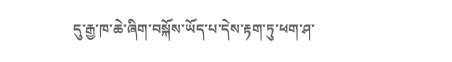དུ་རྒྱ་ཁ་ཆེ་ཞིག་བསྐོས་ཡོད་པ་དེས་རྟག་ཏུ་ཕག་ཤ་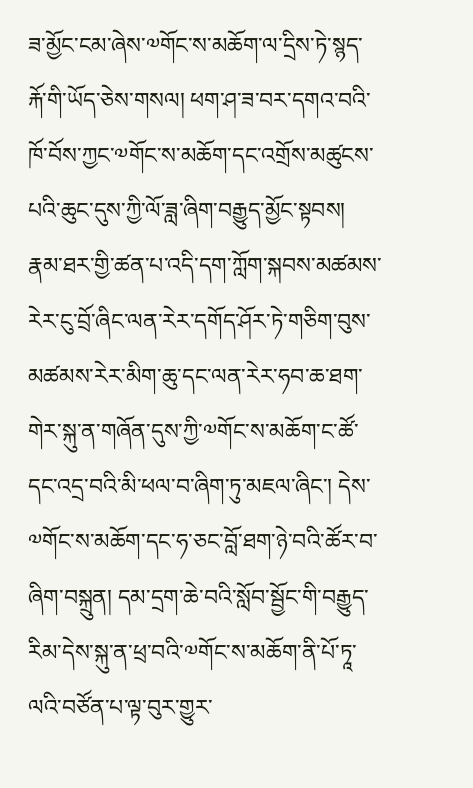ཟ་མྱོང་ངམ་ཞེས་༧གོང་ས་མཆོག་ལ་དྲིས་ཏེ་སྙད་རྐོ་གི་ཡོད་ཅེས་གསལ། ཕག་ཤ་ཟ་བར་དགའ་བའི་ཁོ་བོས་ཀྱང་༧གོང་ས་མཆོག་དང་འགྲོས་མཚུངས་པའི་ཆུང་དུས་ཀྱི་ལོ་ཟླ་ཞིག་བརྒྱུད་མྱོང་སྟབས།  རྣམ་ཐར་གྱི་ཚན་པ་འདི་དག་ཀློག་སྐབས་མཚམས་རེར་ངུ་བྲོ་ཞིང་ལན་རེར་དགོད་ཤོར་ཏེ་གཅིག་བུས་མཚམས་རེར་མིག་ཆུ་དང་ལན་རེར་ཧབ་ཆ་ཐག་གེར་སྐུ་ན་གཞོན་དུས་ཀྱི་༧གོང་ས་མཆོག་ང་ཚོ་དང་འདྲ་བའི་མི་ཕལ་བ་ཞིག་ཏུ་མཇལ་ཞིང་། དེས་༧གོང་ས་མཆོག་དང་ཧ་ཅང་བློ་ཐག་ཉེ་བའི་ཚོར་བ་ཞིག་བསྐྲུན། དམ་དྲག་ཆེ་བའི་སློབ་སྦྱོང་གི་བརྒྱུད་རིམ་དེས་སྐུ་ན་ཕྲ་བའི་༧གོང་ས་མཆོག་ནི་པོ་ཏཱ་ལའི་བཙོན་པ་ལྟ་བུར་གྱུར་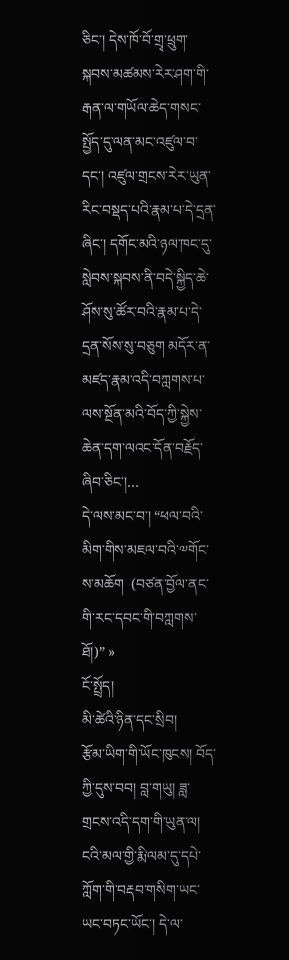ཅིང་། དེས་ཁོ་བོ་གྲྭ་ཕྲུག་སྐབས་མཚམས་རེར་ཤག་གི་རྒན་ལ་གཡོལ་ཆེད་གསང་སྤྱོད་དུ་ལན་མང་འཛུལ་བ་དང་། འཛུལ་གྲངས་རེར་ཡུན་རིང་བསྡད་པའི་རྣམ་པ་དེ་དྲན་ཞིང་། དགོང་མའི་ཉལ་ཁང་དུ་སླེབས་སྐབས་ནི་བདེ་སྐྱིད་ཆེ་ཤོས་སུ་ཚོར་བའི་རྣམ་པ་དེ་དྲན་སོས་སུ་བཅུག མདོར་ན་མཛད་རྣམ་འདི་བཀླགས་པ་ལས་སྔོན་མའི་བོད་ཀྱི་སྐྱེས་ཆེན་དག་ལའང་དོན་བརྗོད་ཞིབ་ཅིང་།…
དེ་ལས་མང་བ་། “ཕལ་བའི་མིག་གིས་མཇལ་བའི་༧གོང་ས་མཆོག  (བཙན་བྱོལ་ནང་གི་རང་དབང་གི་བཀླགས་ཐོ།)” »
ངོ་སྤྲོད།
མི་ཚེའི་ཉིན་དང་སྲིབ།
རྩོམ་ཡིག་གི་ཡོང་ཁུངས། བོད་ཀྱི་དུས་བབ། བླ་གཡུ། ཟླ་གྲངས་འདི་དག་གི་ཡུན་ལ། ངའི་མལ་གྱི་རྨི་ལམ་དུ་དཔེ་ཀློག་གི་བརྡབ་གསིག་ཡང་ཡང་བཏང་ཡོང་། དེ་ལ་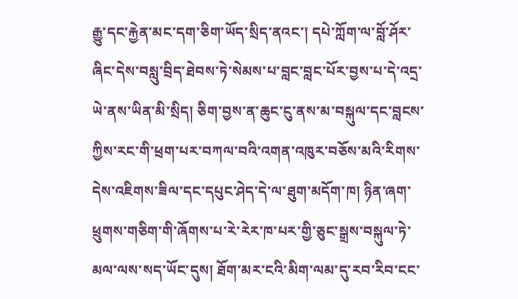རྒྱུ་དང་རྐྱེན་མང་དག་ཅིག་ཡོད་སྲིད་ནའང་། དཔེ་ཀློག་ལ་བློ་ཤོར་ཞིང་དེས་བསླུ་བྲིད་ཐེབས་ཏེ་སེམས་པ་བླང་བླང་པོར་བྱས་པ་དེ་འདྲ་ཡེ་ནས་ཡིན་མི་སྲིད། ཅིག་བྱས་ན་ཆུང་ངུ་ནས་མ་བསྐུལ་དང་བླངས་ཀྱིས་རང་གི་ཕྲག་པར་བཀལ་བའི་འགན་འཁུར་བཅོས་མའི་རིགས་དེས་འཇིགས་ཟིལ་དང་དཔུང་ཤེད་དེ་ལ་ཐུག་མདོག་ཁ། ཉིན་ཞག་ཕྲུགས་གཅིག་གི་ཞོགས་པ་རེ་རེར་ཁ་པར་གྱི་ཅུང་སྒྲས་བསྐུལ་ཏེ་མལ་ལས་སད་ཡོང་དུས། ཐོག་མར་ངའི་མིག་ལམ་དུ་རབ་རིབ་ངང་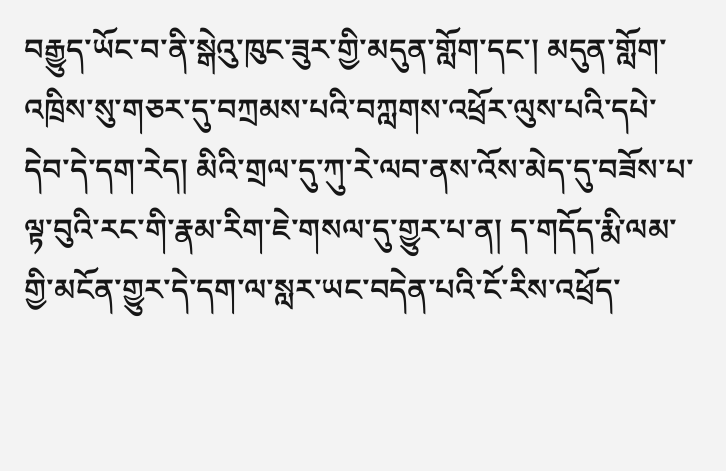བརྒྱུད་ཡོང་བ་ནི་སྒེའུ་ཁུང་ཟུར་གྱི་མདུན་གློག་དང་། མདུན་གློག་འཁྲིས་སུ་གཅར་དུ་བཀྲམས་པའི་བཀླགས་འཕྲོར་ལུས་པའི་དཔེ་དེབ་དེ་དག་རེད། མིའི་གྲལ་དུ་ཀུ་རེ་ལབ་ནས་འོས་མེད་དུ་བཟོས་པ་ལྟ་བུའི་རང་གི་རྣམ་རིག་ཇེ་གསལ་དུ་གྱུར་པ་ན། ད་གདོད་རྨི་ལམ་གྱི་མངོན་གྱུར་དེ་དག་ལ་སླར་ཡང་བདེན་པའི་ངོ་རིས་འཕྲོད་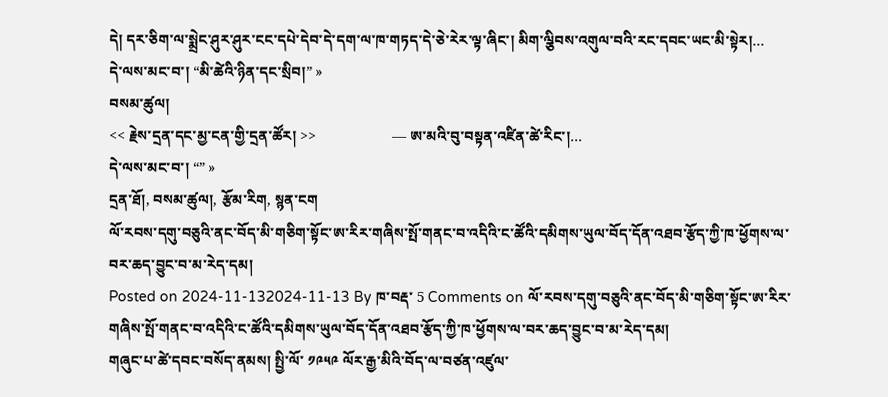དེ། དར་ཅིག་ལ་སྨྲེང་ཤུར་ཤུར་ངང་དཔེ་དེབ་དེ་དག་ལ་ཁ་གཏད་དེ་ཅེ་རེར་ལྟ་ཞིང་། མིག་ལྕིབས་འགུལ་བའི་རང་དབང་ཡང་མི་སྟེར།…
དེ་ལས་མང་བ་། “མི་ཚེའི་ཉིན་དང་སྲིབ།” »
བསམ་ཚུལ།
<< རྗེས་དྲན་དང་མྱ་ངན་གྱི་དྲན་ཚོར། >>                     — ཨ་མའི་བུ་བསྟན་འཛིན་ཚེ་རིང་།…
དེ་ལས་མང་བ་། “” »
དྲན་ཐོ།, བསམ་ཚུལ།, རྩོམ་རིག, སྙན་ངག
ལོ་རབས་དགུ་བཅུའི་ནང་བོད་མི་གཅིག་སྟོང་ཨ་རིར་གཞིས་སྤོ་གནང་བ་འདིའི་ང་ཚོའི་དམིགས་ཡུལ་བོད་དོན་འཐབ་རྩོད་ཀྱི་ཁ་ཕྱོགས་ལ་བར་ཆད་བྱུང་བ་མ་རེད་དམ།
Posted on 2024-11-132024-11-13 By ཁ་བརྡ་ 5 Comments on ལོ་རབས་དགུ་བཅུའི་ནང་བོད་མི་གཅིག་སྟོང་ཨ་རིར་གཞིས་སྤོ་གནང་བ་འདིའི་ང་ཚོའི་དམིགས་ཡུལ་བོད་དོན་འཐབ་རྩོད་ཀྱི་ཁ་ཕྱོགས་ལ་བར་ཆད་བྱུང་བ་མ་རེད་དམ།
གཞུང་པ་ཚེ་དབང་བསོད་ནམས། སྤྱི་ལོ་ ༡༩༥༩ ལོར་རྒྱ་མིའི་བོད་ལ་བཙན་འཛུལ་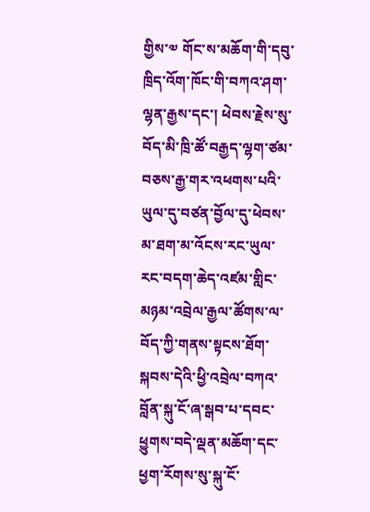གྱིས་༧ གོང་ས་མཆོག་གི་དབུ་ཁྲིད་འོག་ཁོང་གི་བཀའ་ཤག་ལྷན་རྒྱས་དང་། ཕེབས་རྗེས་སུ་བོད་མི་ཁྲི་ཚོ་བརྒྱད་ལྷག་ཙམ་བཅས་རྒྱ་གར་འཕགས་པའི་ཡུལ་དུ་བཙན་བྱོལ་དུ་ཕེབས་མ་ཐག་མ་འོངས་རང་ཡུལ་རང་བདག་ཆེད་འཛམ་གླིང་མཉམ་འབྲེལ་རྒྱལ་ཚོགས་ལ་བོད་ཀྱི་གནས་སྟངས་ཐོག་སྐབས་དེའི་ཕྱི་འབྲེལ་བཀའ་བློན་སྐུ་ངོ་ཞ་སྒབ་པ་དབང་ཕྱུགས་བདེ་ལྡན་མཆོག་དང་ཕྱག་རོགས་སུ་སྐུ་ངོ་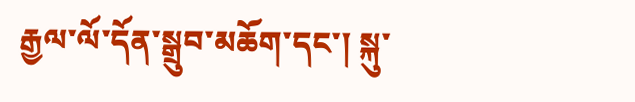རྒྱལ་ལོ་དོན་སྒྲུབ་མཆོག་དང་། སྐུ་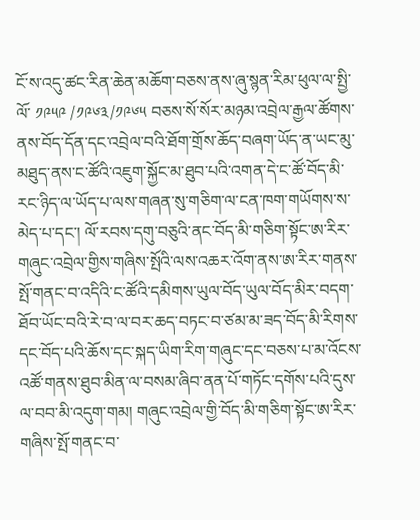ངོ་ས་འདུ་ཚང་རིན་ཆེན་མཆོག་བཅས་ནས་ཞུ་སྙན་རིམ་ཕུལ་ལ་སྤྱི་ལོ་ ༡༩༥༩ /༡༩༦༣/༡༩༦༥ བཅས་སོ་སོར་མཉམ་འབྲེལ་རྒྱལ་ཚོགས་ནས་བོད་དོན་དང་འབྲེལ་བའི་ཐོག་གྲོས་ཆོད་བཞག་ཡོད་ན་ཡང་མུ་མཐུད་ནས་ང་ཚོའི་འཇུག་སྐྱོང་མ་ཐུབ་པའི་འགན་དེ་ང་ཚོ་བོད་མི་རང་ཉིད་ལ་ཡོད་པ་ལས་གཞན་སུ་གཅིག་ལ་ངན་ཁག་གཡོགས་ས་མེད་པ་དང་། ལོ་རབས་དགུ་བཅུའི་ནང་བོད་མི་གཅིག་སྟོང་ཨ་རིར་གཞུང་འབྲེལ་གྱིས་གཞིས་སྤོའི་ལས་འཆར་འོག་ནས་ཨ་རིར་གནས་སྤོ་གནང་བ་འདིའི་ང་ཚོའི་དམིགས་ཡུལ་བོད་ཡུལ་བོད་མིར་བདག་ཐོབ་ཡོང་བའི་རེ་བ་ལ་བར་ཆད་བཏང་བ་ཙམ་མ་ཟད་བོད་མི་རིགས་དང་བོད་པའི་ཆོས་དང་སྐད་ཡིག་རིག་གཞུང་དང་བཅས་པ་མ་འོངས་འཚོ་གནས་ཐུབ་མིན་ལ་བསམ་ཞིབ་ནན་པོ་གཏོང་དགོས་པའི་དུས་ལ་བབ་མི་འདུག་གམ། གཞུང་འབྲེལ་གྱི་བོད་མི་གཅིག་སྟོང་ཨ་རིར་གཞིས་སྤོ་གནང་བ་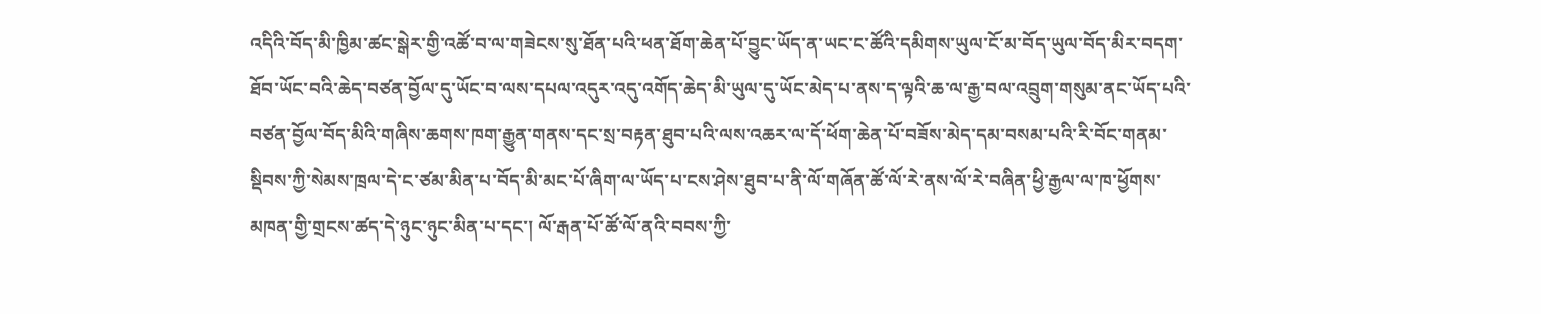འདིའི་བོད་མི་ཁྱིམ་ཚང་སྒེར་གྱི་འཚོ་བ་ལ་གཟེངས་སུ་ཐོན་པའི་ཕན་ཐོག་ཆེན་པོ་བྱུང་ཡོད་ན་ཡང་ང་ཚོའི་དམིགས་ཡུལ་ངོ་མ་བོད་ཡུལ་བོད་མིར་བདག་ཐོབ་ཡོང་བའི་ཆེད་བཙན་བྱོལ་དུ་ཡོང་བ་ལས་དཔལ་འདུར་འདུ་འགོད་ཆེད་མི་ཡུལ་དུ་ཡོང་མེད་པ་ནས་ད་ལྟའི་ཆ་ལ་རྒྱ་བལ་འབྲུག་གསུམ་ནང་ཡོད་པའི་བཙན་བྱོལ་བོད་མིའི་གཞིས་ཆགས་ཁག་རྒྱུན་གནས་དང་སྲ་བརྟན་ཐུབ་པའི་ལས་འཆར་ལ་དོ་ཕོག་ཆེན་པོ་བཟོས་མེད་དམ་བསམ་པའི་རི་བོང་གནམ་སྡིབས་ཀྱི་སེམས་ཁྲལ་དེ་ང་ཙམ་མིན་པ་བོད་མི་མང་པོ་ཞིག་ལ་ཡོད་པ་ངས་ཤེས་ཐུབ་པ་ནི་ལོ་གཞོན་ཚོ་ལོ་རེ་ནས་ལོ་རེ་བཞིན་ཕྱི་རྒྱལ་ལ་ཁ་ཕྱོགས་མཁན་གྱི་གྲངས་ཚད་དེ་ཉུང་ཉུང་མིན་པ་དང་། ལོ་རྒན་པོ་ཚོ་ལོ་ནའི་བབས་ཀྱི་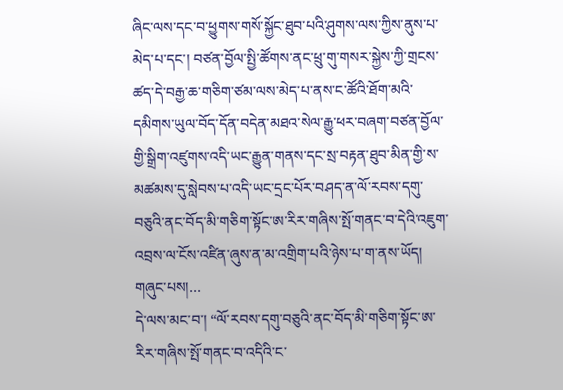ཞིང་ལས་དང་བ་ཕྱུགས་གསོ་སྐྱོང་ཐུབ་པའི་ཤུགས་ལས་ཀྱིས་ནུས་པ་མེད་པ་དང་། བཙན་བྱོལ་སྤྱི་ཚོགས་ནང་ཕྲུ་གུ་གསར་སྐྱེས་ཀྱི་གྲངས་ཚད་དེ་བརྒྱ་ཆ་གཅིག་ཙམ་ལས་མེད་པ་ནས་ང་ཚོའི་ཐོག་མའི་དམིགས་ཡུལ་བོད་དོན་བདེན་མཐའ་སེལ་རྒྱུ་ཕར་བཞག་བཙན་བྱོལ་གྱི་སྒྲིག་འཛུགས་འདི་ཡང་རྒྱུན་གནས་དང་སྲ་བརྟན་ཐུབ་མིན་གྱི་ས་མཚམས་དུ་སླེབས་པ་འདི་ཡང་དྲང་པོར་བཤད་ན་ལོ་རབས་དགུ་བཅུའི་ནང་བོད་མི་གཅིག་སྟོང་ཨ་རིར་གཞིས་སྤོ་གནང་བ་དེའི་འཇུག་འབྲས་ལ་ངོས་འཛིན་ཞུས་ན་མ་འགྲིག་པའི་ཉེས་པ་ག་ནས་ཡོད། གཞུང་པས།…
དེ་ལས་མང་བ་། “ལོ་རབས་དགུ་བཅུའི་ནང་བོད་མི་གཅིག་སྟོང་ཨ་རིར་གཞིས་སྤོ་གནང་བ་འདིའི་ང་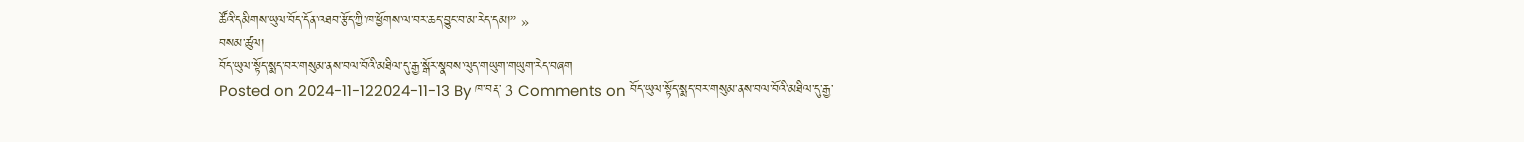ཚོའི་དམིགས་ཡུལ་བོད་དོན་འཐབ་རྩོད་ཀྱི་ཁ་ཕྱོགས་ལ་བར་ཆད་བྱུང་བ་མ་རེད་དམ།” »
བསམ་ཚུལ།
བོད་ཡུལ་སྟོད་སྨད་བར་གསུམ་ནས་བལ་བོའི་མཐིལ་དུ་རྒྱ་སྒོར་སྣབས་ལུད་གཡུག་གཡུག་རེད་བཞག
Posted on 2024-11-122024-11-13 By ཁ་བརྡ་ 3 Comments on བོད་ཡུལ་སྟོད་སྨད་བར་གསུམ་ནས་བལ་བོའི་མཐིལ་དུ་རྒྱ་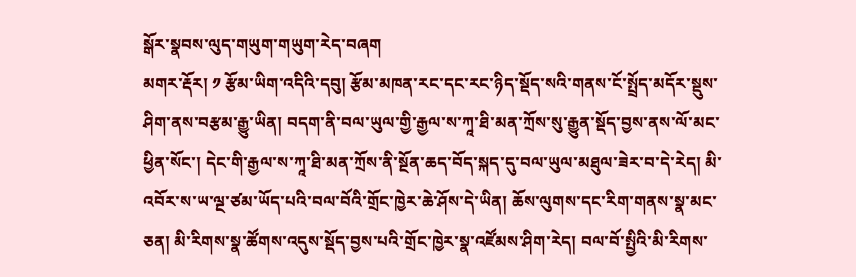སྒོར་སྣབས་ལུད་གཡུག་གཡུག་རེད་བཞག
མགར་རྡོར། ༡ རྩོམ་ཡིག་འདིའི་དབུ། རྩོམ་མཁན་རང་དང་རང་ཉིད་སྡོད་སའི་གནས་ངོ་སྤྲོད་མདོར་སྡུས་ཤིག་ནས་བརྩམ་རྒྱུ་ཡིན། བདག་ནི་བལ་ཡུལ་གྱི་རྒྱལ་ས་ཀཱ་ཐི་མན་ཀྲོས་སུ་རྒྱུན་སྡོད་བྱས་ནས་ལོ་མང་ཕྱིན་སོང་། དེང་གི་རྒྱལ་ས་ཀཱ་ཐི་མན་ཀྲོས་ནི་སྔོན་ཆད་བོད་སྐད་དུ་བལ་ཡུལ་མཐུལ་ཟེར་བ་དེ་རེད། མི་འབོར་ས་ཡ་ལྔ་ཙམ་ཡོད་པའི་བལ་བོའི་གྲོང་ཁྱེར་ཆེ་ཤོས་དེ་ཡིན། ཆོས་ལུགས་དང་རིག་གནས་སྣ་མང་ཅན། མི་རིགས་སྣ་ཚོགས་འདུས་སྡོད་བྱས་པའི་གྲོང་ཁྱེར་སྣ་འཛོམས་ཤིག་རེད། བལ་བོ་སྤྱིའི་མི་རིགས་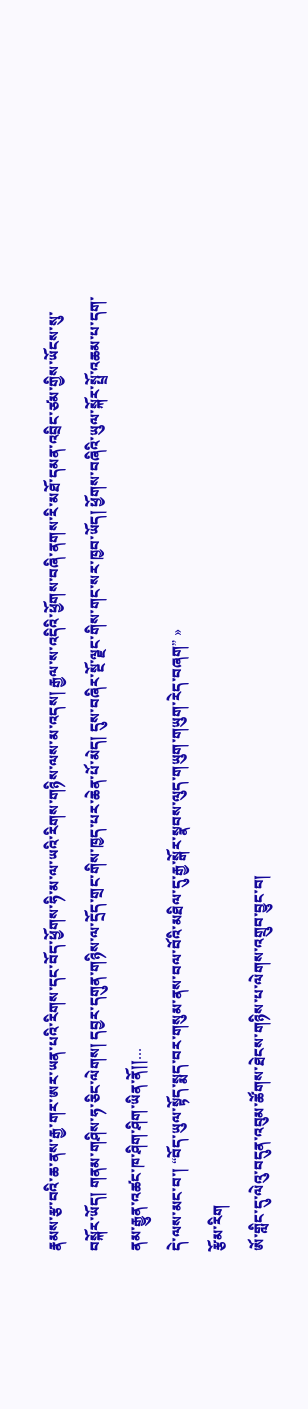རྣམས་རྩ་བའི་ཆ་ནས་རྒྱ་གར་ཨར་ཡན་པའི་རིགས་དང་བོད་ཕྱོགས་ཧི་མ་ལ་ཡའི་རིགས་གཉིས་ལས་མ་འདས། རྒྱལ་ས་འདིའི་ཕྱོགས་བཞི་ནགས་རི་མཐོ་དམན་འབྲིང་ཙམ་གྱིས་ཡོངས་སུ་བསྐོར་ཡོད། གནམ་གཤིས་ཧ་ཅིང་ལེགས། དབྱར་དགུན་གཉིས་ལ་དྲོད་གྲང་གིས་ཁྱད་པར་ཆེན་པོ་མེད། དུས་བཞིར་སྔོ་ལྗང་གིས་གང་སར་ཁྱབ་ཡོད། ཕྱོགས་བཞིའི་ཡུལ་སྐོར་སྤྲོ་འཆམ་པ་དག་ནམ་རྒྱུན་འཚང་ཁ་ཤིག་ཤིག་ཡིན་ནོ།།…
དེ་ལས་མང་བ་། “བོད་ཡུལ་སྟོད་སྨད་བར་གསུམ་ནས་བལ་བོའི་མཐིལ་དུ་རྒྱ་སྒོར་སྣབས་ལུད་གཡུག་གཡུག་རེད་བཞག” »
རྩོམ་རིག
ཨོ་གླིང་དུ་ལེའུ་བདུན་འབུམ་ཚོགས་ཐེངས་གཉིས་པ་ལེགས་འགྲུབ་བྱུང་བ།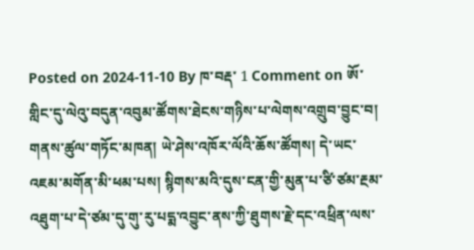Posted on 2024-11-10 By ཁ་བརྡ་ 1 Comment on ཨོ་གླིང་དུ་ལེའུ་བདུན་འབུམ་ཚོགས་ཐེངས་གཉིས་པ་ལེགས་འགྲུབ་བྱུང་བ།
གནས་ཚུལ་གཏོང་མཁན། ཡེ་ཤེས་འཁོར་ལོའི་ཆོས་ཚོགས། དེ་ཡང་འཇམ་མགོན་མི་ཕམ་པས། སྙིགས་མའི་དུས་ངན་གྱི་མུན་པ་ཙི་ཙམ་རྔམ་འཐུག་པ་དེ་ཙམ་དུ་གུ་རུ་པདྨ་འབྱུང་ནས་ཀྱི་ཐུགས་རྗེ་དང་འཕྲིན་ལས་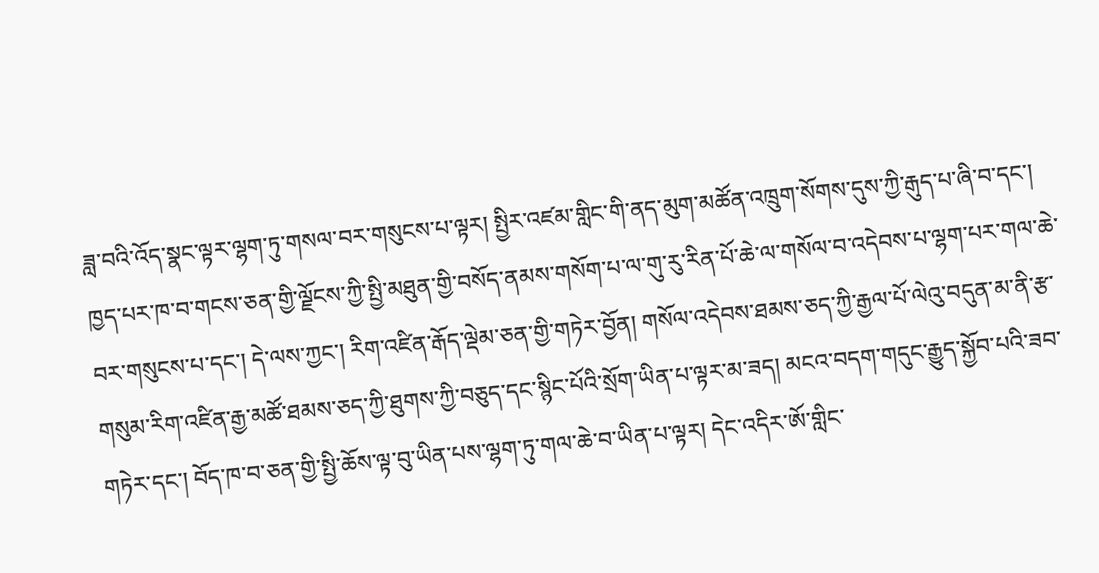ཟླ་བའི་འོད་སྣང་ལྟར་ལྷག་ཏུ་གསལ་བར་གསུངས་པ་ལྟར། སྤྱིར་འཛམ་གླིང་གི་ནད་མུག་མཚོན་འཁྲུག་སོགས་དུས་ཀྱི་རྒུད་པ་ཞི་བ་དང་། ཁྱད་པར་ཁ་བ་གངས་ཅན་གྱི་ལྗོངས་ཀྱི་སྤྱི་མཐུན་གྱི་བསོད་ནམས་གསོག་པ་ལ་གུ་རུ་རིན་པོ་ཆེ་ལ་གསོལ་བ་འདེབས་པ་ལྷག་པར་གལ་ཆེ་བར་གསུངས་པ་དང་། དེ་ལས་ཀྱང་། རིག་འཛིན་རྒོད་ལྡེམ་ཅན་གྱི་གཏེར་བྱོན། གསོལ་འདེབས་ཐམས་ཅད་ཀྱི་རྒྱལ་པོ་ལེའུ་བདུན་མ་ནི་རྩ་གསུམ་རིག་འཛིན་རྒྱ་མཚོ་ཐམས་ཅད་ཀྱི་ཐུགས་ཀྱི་བཅུད་དང་སྙིང་པོའི་སྲོག་ཡིན་པ་ལྟར་མ་ཟད། མངའ་བདག་གདུང་རྒྱུད་སྐྱོབ་པའི་ཟབ་གཏེར་དང་། བོད་ཁ་བ་ཅན་གྱི་སྤྱི་ཆོས་ལྟ་བུ་ཡིན་པས་ལྷག་ཏུ་གལ་ཆེ་བ་ཡིན་པ་ལྟར། དེང་འདིར་ཨོ་གླིང་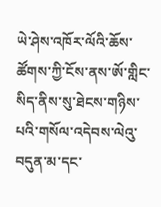ཡེ་ཤེས་འཁོར་ལོའི་ཆོས་ཚོགས་ཀྱི་ངོས་ནས་ཨོ་གླིང་སིད་ནིས་སུ་ཐེངས་གཉིས་པའི་གསོལ་འདེབས་ལེའུ་བདུན་མ་དང་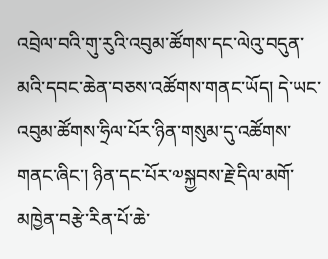འབྲེལ་བའི་གུ་རུའི་འབུམ་ཚོགས་དང་ལེའུ་བདུན་མའི་དབང་ཆེན་བཅས་འཚོགས་གནང་ཡོད། དེ་ཡང་འབུམ་ཚོགས་ཧྲིལ་པོར་ཉིན་གསུམ་དུ་འཚོགས་གནང་ཞིང་། ཉིན་དང་པོར་༧སྐྱབས་རྗེ་དིལ་མགོ་མཁྱེན་བརྩེ་རིན་པོ་ཆེ་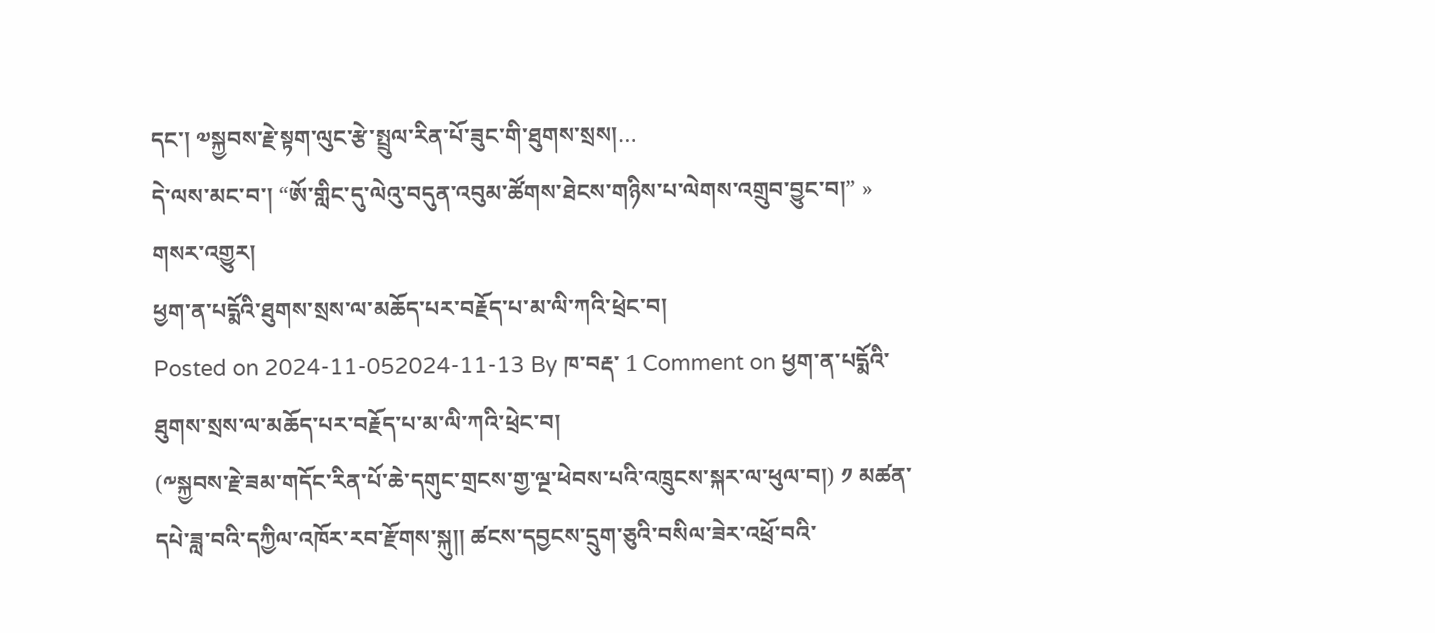དང་། ༧སྐྱབས་རྗེ་སྟག་ལུང་རྩེ་སྤྲུལ་རིན་པོ་ཟུང་གི་ཐུགས་སྲས།…
དེ་ལས་མང་བ་། “ཨོ་གླིང་དུ་ལེའུ་བདུན་འབུམ་ཚོགས་ཐེངས་གཉིས་པ་ལེགས་འགྲུབ་བྱུང་བ།” »
གསར་འགྱུར།
ཕྱག་ན་པདྨོའི་ཐུགས་སྲས་ལ་མཆོད་པར་བརྗོད་པ་མ་ལི་ཀའི་ཕྲེང་བ།
Posted on 2024-11-052024-11-13 By ཁ་བརྡ་ 1 Comment on ཕྱག་ན་པདྨོའི་ཐུགས་སྲས་ལ་མཆོད་པར་བརྗོད་པ་མ་ལི་ཀའི་ཕྲེང་བ།
(༸སྐྱབས་རྗེ་ཟམ་གདོང་རིན་པོ་ཆེ་དགུང་གྲངས་གྱ་ལྔ་ཕེབས་པའི་འཁྲུངས་སྐར་ལ་ཕུལ་བ།) ༡ མཚན་དཔེ་ཟླ་བའི་དཀྱིལ་འཁོར་རབ་རྫོགས་སྐུ།། ཚངས་དབྱངས་དྲུག་ཅུའི་བསིལ་ཟེར་འཕྲོ་བའི་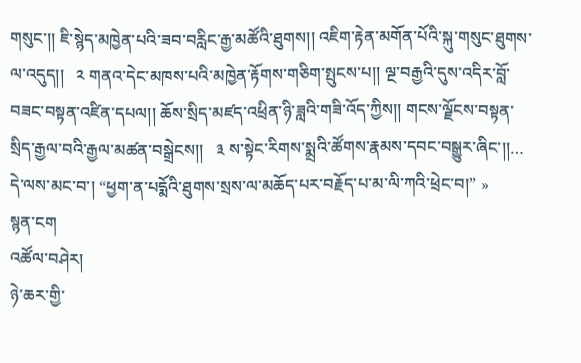གསུང་།། ཇི་སྙེད་མཁྱེན་པའི་ཟབ་བརླིང་རྒྱ་མཚོའི་ཐུགས།། འཇིག་རྟེན་མགོན་པོའི་སྐུ་གསུང་ཐུགས་ལ་འདུད།།   ༢ གནའ་དེང་མཁས་པའི་མཁྱེན་རྟོགས་གཅིག་སྤུངས་པ།། ལྔ་བརྒྱའི་དུས་འདིར་བློ་བཟང་བསྟན་འཛིན་དཔལ།། ཆོས་སྲིད་མཛད་འཕྲིན་ཉི་ཟླའི་གཟི་འོད་ཀྱིས།། གངས་ལྗོངས་བསྟན་སྲིད་རྒྱལ་བའི་རྒྱལ་མཚན་བསྒྲེངས།།   ༣ ས་སྟེང་རིགས་སྨྲའི་ཚོགས་རྣམས་དབང་བསྒྱུར་ཞིང་།།…
དེ་ལས་མང་བ་། “ཕྱག་ན་པདྨོའི་ཐུགས་སྲས་ལ་མཆོད་པར་བརྗོད་པ་མ་ལི་ཀའི་ཕྲེང་བ།” »
སྙན་ངག
འཚོལ་བཤེར།
ཉེ་ཆར་གྱི་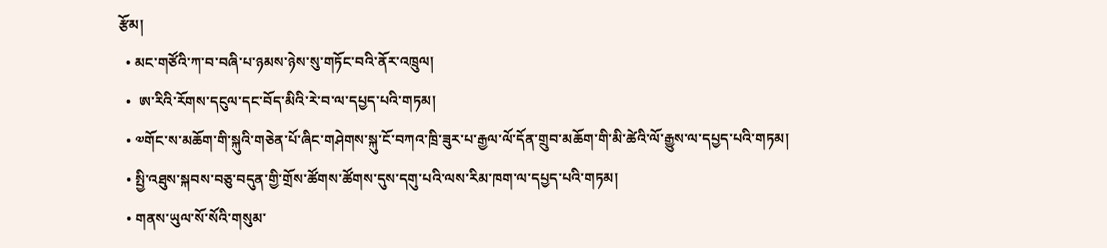རྩོམ།
  • མང་གཙོའི་ཀ་བ་བཞི་པ་ཉམས་ཉེས་སུ་གཏོང་བའི་ནོར་འཁྲུལ།
  •  ཨ་རིའི་རོགས་དངུལ་དང་བོད་མིའི་རེ་བ་ལ་དཔྱད་པའི་གཏམ།
  • ༧གོང་ས་མཆོག་གི་སྐུའི་གཅེན་པོ་ཞིང་གཤེགས་སྐུ་ངོ་བཀའ་ཁྲི་ཟུར་པ་རྒྱལ་ལོ་དོན་གྲུབ་མཆོག་གི་མི་ཚེའི་ལོ་རྒྱུས་ལ་དཔྱད་པའི་གཏམ།
  • སྤྱི་འཐུས་སྐབས་བཅུ་བདུན་གྱི་གྲོས་ཚོགས་ཚོགས་དུས་དགུ་པའི་ལས་རིམ་ཁག་ལ་དཔྱད་པའི་གཏམ།
  • གནས་ཡུལ་སོ་སོའི་གསུམ་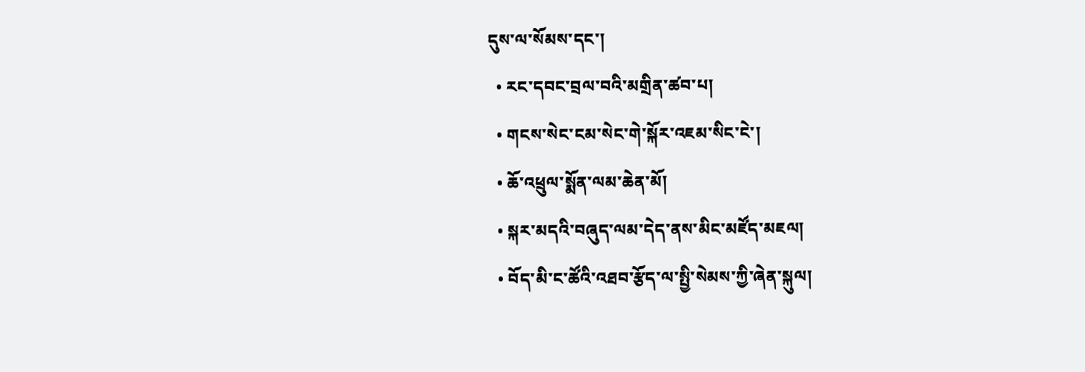དུས་ལ་སོམས་དང་།
  • རང་དབང་བྲལ་བའི་མགྲིན་ཚབ་པ།
  • གངས་སེང་ངམ་སེང་གེ་སྐོར་འཇམ་སིང་ངེ་།
  • ཆོ་འཕྲུལ་སྨོན་ལམ་ཆེན་མོ།
  • སྐར་མདའི་བཞུད་ལམ་དེད་ནས་མིང་མཛོད་མཇལ།
  • བོད་མི་ང་ཚོའི་འཐབ་རྩོད་ལ་སྤྱི་སེམས་ཀྱི་ཞེན་སྐུལ།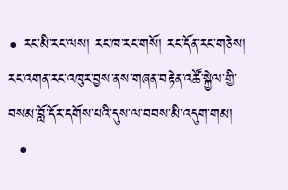• རང་མི་རང་ལས། རང་ཁ་རང་གསོ། རང་དོན་རང་གཅེས། རང་འགན་རང་འཁུར་བྱས་ནས་གཞན་བརྟེན་འཚོ་སྐྱེལ་གྱི་བསམ་བློ་དོར་དགོས་པའི་དུས་ལ་བབས་མི་འདུག་གམ།
  •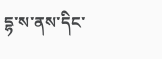དྷ་ས་ནས་དིང་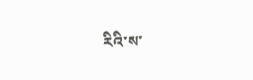རིའི་ས་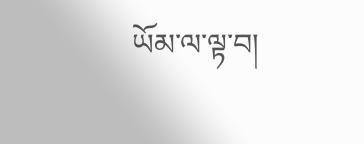ཡོམ་ལ་ལྟ་བ།